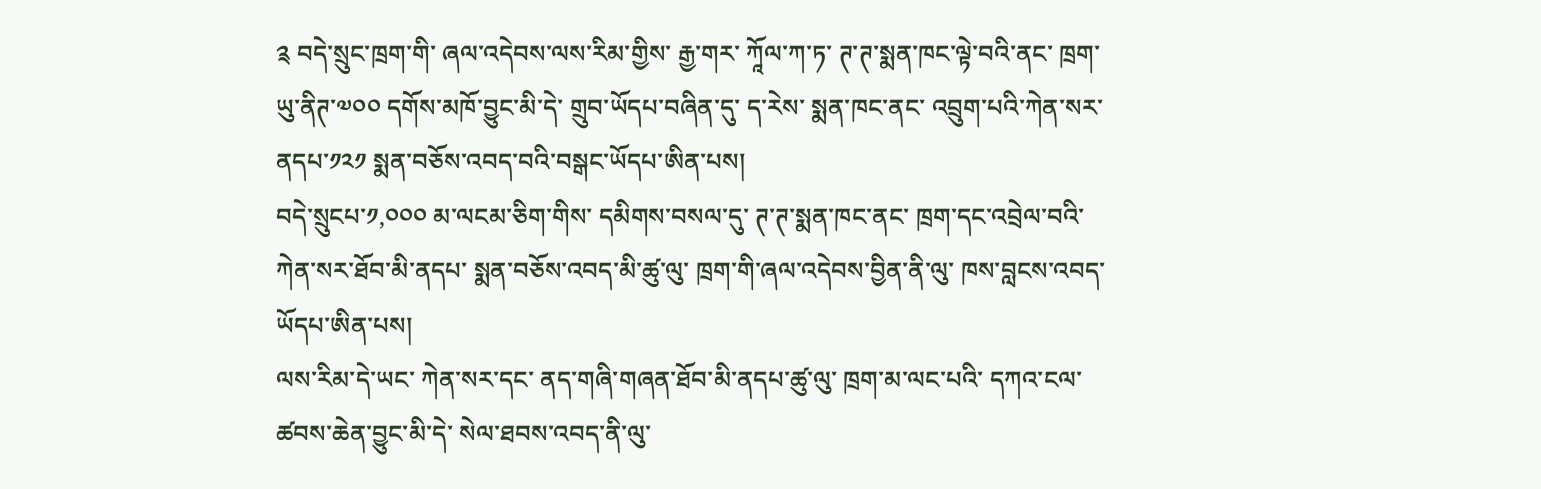༉ བདེ་སྲུང་ཁྲག་གི་ ཞལ་འདེབས་ལས་རིམ་གྱིས་ རྒྱ་གར་ ཀཱོལ་ཀ་ཏ་ ཊ་ཊ་སྨན་ཁང་ལྟེ་བའི་ནང་ ཁྲག་ཡུ་ནིཊ་༧༠༠ དགོས་མཁོ་བྱུང་མི་དེ་ གྲུབ་ཡོདཔ་བཞིན་དུ་ ད་རེས་ སྨན་ཁང་ནང་ འབྲུག་པའི་ཀེན་སར་ནདཔ་༡༢༡ སྨན་བཅོས་འབད་བའི་བསྒང་ཡོདཔ་ཨིན་པས།
བདེ་སྲུངཔ་༡,༠༠༠ མ་ལངམ་ཅིག་གིས་ དམིགས་བསལ་དུ་ ཊ་ཊ་སྨན་ཁང་ནང་ ཁྲག་དང་འབྲེལ་བའི་ ཀེན་སར་ཐོབ་མི་ནདཔ་ སྨན་བཅོས་འབད་མི་ཚུ་ལུ་ ཁྲག་གི་ཞལ་འདེབས་བྱིན་ནི་ལུ་ ཁས་བླངས་འབད་ཡོདཔ་ཨིན་པས།
ལས་རིམ་དེ་ཡང་ ཀེན་སར་དང་ ནད་གཞི་གཞན་ཐོབ་མི་ནདཔ་ཚུ་ལུ་ ཁྲག་མ་ལང་པའི་ དཀའ་ངལ་ཚབས་ཆེན་བྱུང་མི་དེ་ སེལ་ཐབས་འབད་ནི་ལུ་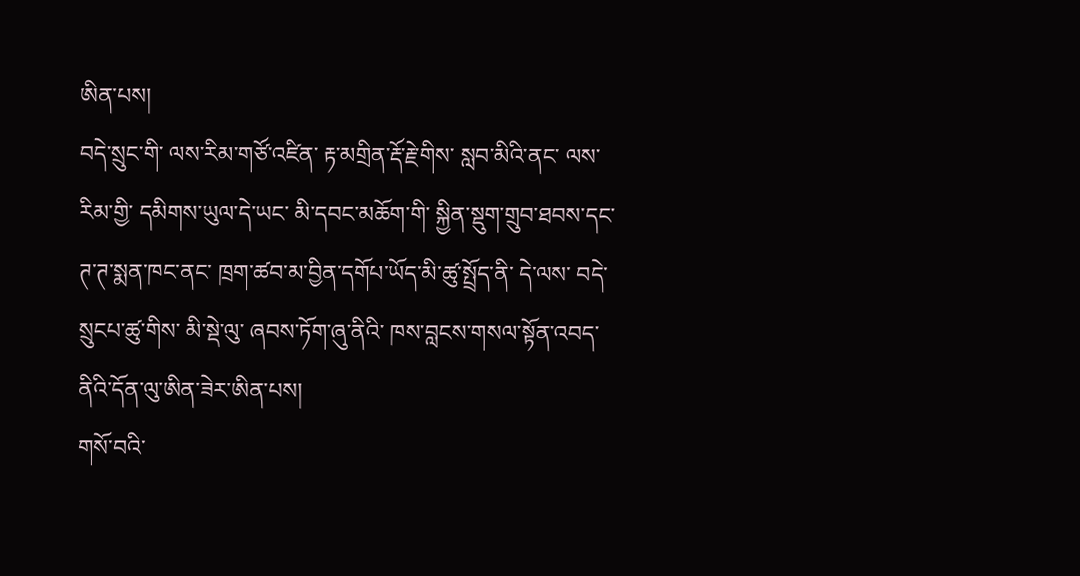ཨིན་པས།
བདེ་སྲུང་གི་ ལས་རིམ་གཙོ་འཛིན་ རྟ་མགྲིན་རྡོ་རྗེ་གིས་ སླབ་མིའི་ནང་ ལས་རིམ་གྱི་ དམིགས་ཡུལ་དེ་ཡང་ མི་དབང་མཆོག་གི་ སྐྱིན་སྡུག་གྲུབ་ཐབས་དང་ ཊ་ཊ་སྨན་ཁང་ནང་ ཁྲག་ཚབ་མ་བྱིན་དགོཔ་ཡོད་མི་ཚུ་སྤྲོད་ནི་ དེ་ལས་ བདེ་སྲུངཔ་ཚུ་གིས་ མི་སྡེ་ལུ་ ཞབས་ཏོག་ཞུ་ནིའི་ ཁས་བླངས་གསལ་སྟོན་འབད་ནིའི་དོན་ལུ་ཨིན་ཟེར་ཨིན་པས།
གསོ་བའི་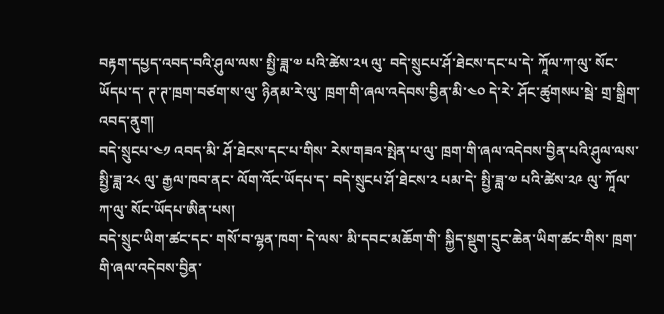བརྟག་དཔྱད་འབད་བའི་ཤུལ་ལས་ སྤྱི་ཟླ་༧ པའི་ཚེས་༢༥ ལུ་ བདེ་སྲུངཔ་ཤོ་ཐེངས་དང་པ་དེ་ ཀཱོལ་ཀ་ལུ་ སོང་ཡོདཔ་ད་ ཊ་ཊ་ཁྲག་བཙག་ས་ལུ་ ཉིནམ་རེ་ལུ་ ཁྲག་གི་ཞལ་འདེབས་བྱིན་མི་༤༠ དེ་རེ་ ཤོང་ཚུགསཔ་སྦེ་ གྲ་སྒྲིག་འབད་ནུག།
བདེ་སྲུངཔ་༤༡ འབད་མི་ ཤོ་ཐེངས་དང་པ་གིས་ རེས་གཟའ་སྤེན་པ་ལུ་ ཁྲག་གི་ཞལ་འདེབས་བྱིན་པའི་ཤུལ་ལས་ སྤྱི་ཟླ་༢༨ ལུ་ རྒྱལ་ཁབ་ནང་ ལོག་འོང་ཡོདཔ་ད་ བདེ་སྲུངཔ་ཤོ་ཐེངས་༢ པམ་དེ་ སྤྱི་ཟླ་༧ པའི་ཚེས་༢༩ ལུ་ ཀཱོལ་ཀ་ལུ་ སོང་ཡོདཔ་ཨིན་པས།
བདེ་སྲུང་ཡིག་ཚང་དང་ གསོ་བ་ལྷན་ཁག་ དེ་ལས་ མི་དབང་མཆོག་གི་ སྐྱིད་སྡུག་དྲུང་ཆེན་ཡིག་ཚང་གིས་ ཁྲག་གི་ཞལ་འདེབས་བྱིན་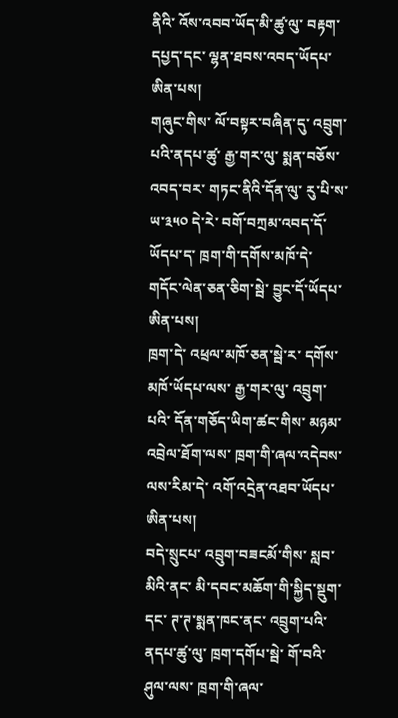ནིའི་ འོས་འབབ་ཡོད་མི་ཚུ་ལུ་ བརྟག་དཔྱད་དང་ ལྷན་ཐབས་འབད་ཡོདཔ་ཨིན་པས།
གཞུང་གིས་ ལོ་བསྟར་བཞིན་དུ་ འབྲུག་པའི་ནདཔ་ཚུ་ རྒྱ་གར་ལུ་ སྨན་བཅོས་འབད་བར་ གཏང་ནིའི་དོན་ལུ་ རུ་པི་ས་ཡ་༣༥༠ དེ་རེ་ བགོ་བཀྲམ་འབད་དོ་ཡོདཔ་ད་ ཁྲག་གི་དགོས་མཁོ་དེ་ གདོང་ལེན་ཅན་ཅིག་སྦེ་ བྱུང་དོ་ཡོདཔ་ཨིན་པས།
ཁྲག་དེ་ འཕྲལ་མཁོ་ཅན་སྦེ་ར་ དགོས་མཁོ་ཡོདཔ་ལས་ རྒྱ་གར་ལུ་ འབྲུག་པའི་ དོན་གཅོད་ཡིག་ཚང་གིས་ མཉམ་འབྲེལ་ཐོག་ལས་ ཁྲག་གི་ཞལ་འདེབས་ལས་རིམ་དེ་ འགོ་འདྲེན་འཐབ་ཡོདཔ་ཨིན་པས།
བདེ་སྲུངཔ་ འབྲུག་བཟངམོ་གིས་ སླབ་མིའི་ནང་ མི་དབང་མཆོག་གི་སྐྱིད་སྡུག་དང་ ཊ་ཊ་སྨན་ཁང་ནང་ འབྲུག་པའི་ནདཔ་ཚུ་ལུ་ ཁྲག་དགོཔ་སྦེ་ གོ་བའི་ཤུལ་ལས་ ཁྲག་གི་ཞལ་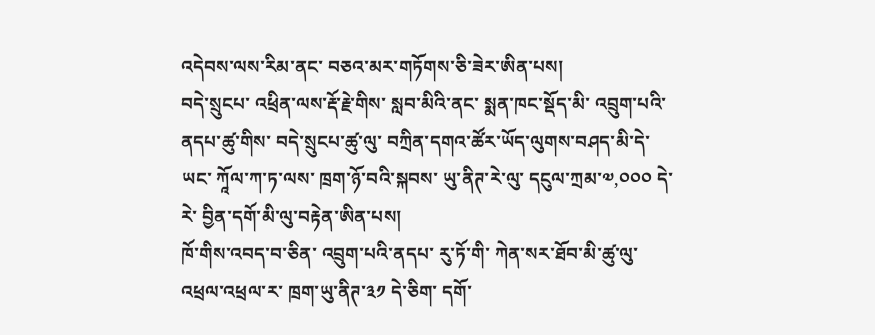འདེབས་ལས་རིམ་ནང་ བཅའ་མར་གཏོགས་ཅི་ཟེར་ཨིན་པས།
བདེ་སྲུངཔ་ འཕྲིན་ལས་རྡོ་རྗེ་གིས་ སླབ་མིའི་ནང་ སྨན་ཁང་སྡོད་མི་ འབྲུག་པའི་ནདཔ་ཚུ་གིས་ བདེ་སྲུངཔ་ཚུ་ལུ་ བཀྲིན་དགའ་ཚོར་ཡོད་ལུགས་བཤད་མི་དེ་ཡང་ ཀཱོལ་ཀ་ཏ་ལས་ ཁྲག་ཉོ་བའི་སྐབས་ ཡུ་ནིཊ་རེ་ལུ་ དངུལ་ཀྲམ་༧,༠༠༠ དེ་རེ་ བྱིན་དགོ་མི་ལུ་བརྟེན་ཨིན་པས།
ཁོ་གིས་འབད་བ་ཅིན་ འབྲུག་པའི་ནདཔ་ རུ་ཏོ་གི་ ཀེན་སར་ཐོབ་མི་ཚུ་ལུ་ འཕྲལ་འཕྲལ་ར་ ཁྲག་ཡུ་ནིཊ་༣༡ དེ་ཅིག་ དགོ་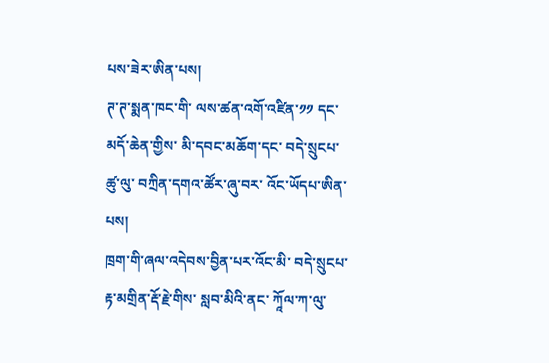པས་ཟེར་ཨིན་པས།
ཊ་ཊ་སྨན་ཁང་གི་ ལས་ཚན་འགོ་འཛིན་༡༡ དང་ མདོ་ཆེན་གྱིས་ མི་དབང་མཆོག་དང་ བདེ་སྲུངཔ་ཚུ་ལུ་ བཀྲིན་དགའ་ཚོར་ཞུ་བར་ འོང་ཡོདཔ་ཨིན་པས།
ཁྲག་གི་ཞལ་འདེབས་བྱིན་པར་འོང་མི་ བདེ་སྲུངཔ་ རྟ་མགྲིན་རྡོ་རྗེ་གིས་ སླབ་མིའི་ནང་ ཀཱོལ་ཀ་ལུ་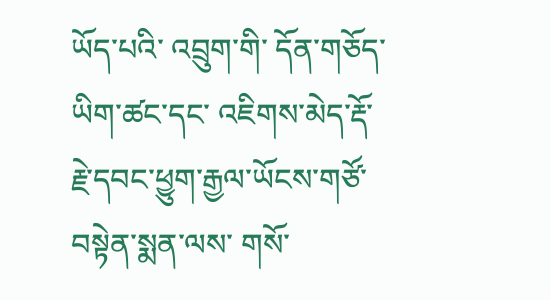ཡོད་པའི་ འབྲུག་གི་ དོན་གཅོད་ཡིག་ཚང་དང་ འཇིགས་མེད་རྡོ་རྗེ་དབང་ཕྱུག་རྒྱལ་ཡོངས་གཙོ་བསྟེན་སྨན་ལས་ གསོ་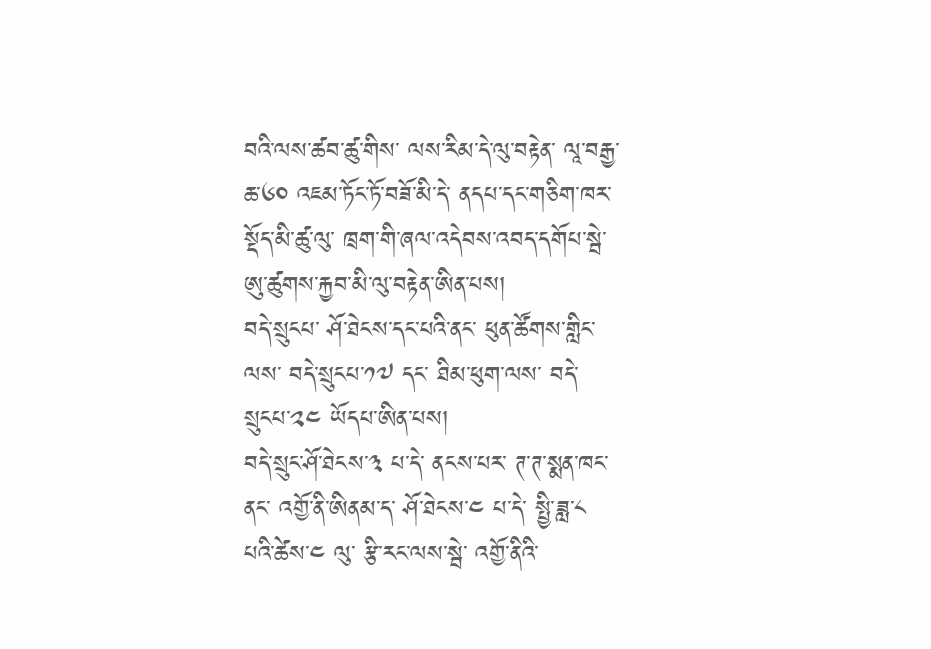བའི་ལས་ཚབ་ཚུ་གིས་ ལས་རིམ་དེ་ལུ་བརྟེན་ ལཱ་བརྒྱ་ཆ་༦༠ འཇམ་ཏོང་ཏོ་བཟོ་མི་དེ་ ནདཔ་དང་གཅིག་ཁར་སྡོད་མི་ཚུ་ལུ་ ཁྲག་གི་ཞལ་འདེབས་འབད་དགོཔ་སྦེ་ ཨུ་ཚུགས་རྐྱབ་མི་ལུ་བརྟེན་ཨིན་པས།
བདེ་སྲུངཔ་ ཤོ་ཐེངས་དང་པའི་ནང་ ཕུན་ཚོགས་གླིང་ལས་ བདེ་སྲུངཔ་༡༧ དང་ ཐིམ་ཕུག་ལས་ བདེ་སྲུངཔ་༢༤ ཡོདཔ་ཨིན་པས།
བདེ་སྲུང་ཤོ་ཐེངས་༣ པ་དེ་ ནངས་པར་ ཊ་ཊ་སྨན་ཁང་ནང་ འགྱོ་ནི་ཨིནམ་ད་ ཤོ་ཐེངས་༤ པ་དེ་ སྤྱི་ཟླ་༨ པའི་ཚེས་༤ ལུ་ རྩི་རང་ལས་སྦེ་ འགྱོ་ནིའི་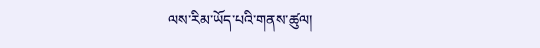ལས་རིམ་ཡོད་པའི་གནས་ཚུལ།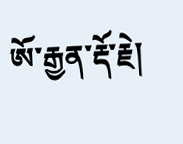ཨོ་རྒྱན་རྡོ་རྗེ།